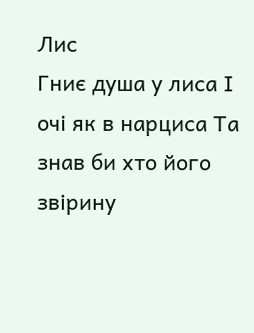Лис
Гниє душа у лиса І очі як в нарциса Та знав би хто його звірину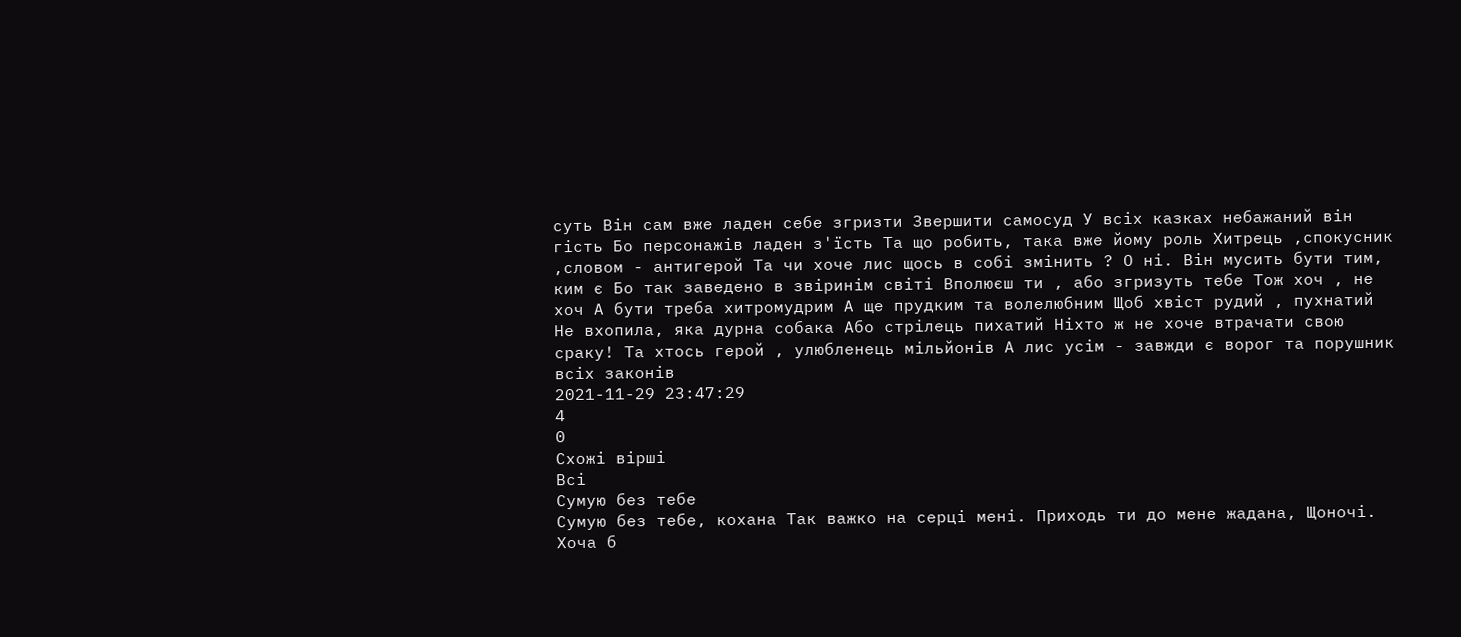суть Він сам вже ладен себе згризти Звершити самосуд У всіх казках небажаний він гість Бо персонажів ладен з'їсть Та що робить, така вже йому роль Хитрець ,спокусник ,словом - антигерой Та чи хоче лис щось в собі змінить ? О ні. Він мусить бути тим, ким є Бо так заведено в звіринім світі Вполюєш ти , або згризуть тебе Тож хоч , не хоч А бути треба хитромудрим А ще прудким та волелюбним Щоб хвіст рудий , пухнатий Не вхопила, яка дурна собака Або стрілець пихатий Ніхто ж не хоче втрачати свою сраку! Та хтось герой , улюбленець мільйонів А лис усім - завжди є ворог та порушник всіх законів
2021-11-29 23:47:29
4
0
Схожі вірші
Всі
Сумую без тебе
Сумую без тебе, кохана Так важко на серці мені. Приходь ти до мене жадана, Щоночі. Хоча б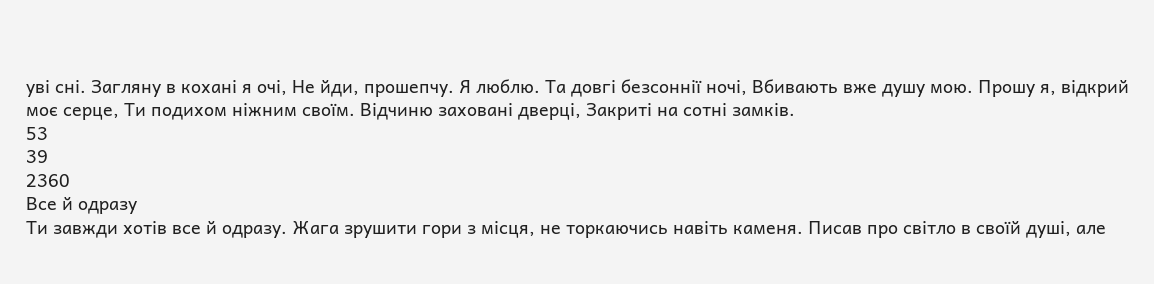уві сні. Загляну в кохані я очі, Не йди, прошепчу. Я люблю. Та довгі безсоннії ночі, Вбивають вже душу мою. Прошу я, відкрий моє серце, Ти подихом ніжним своїм. Відчиню заховані дверці, Закриті на сотні замків.
53
39
2360
Все й одразу
Ти завжди хотів все й одразу. Жага зрушити гори з місця, не торкаючись навіть каменя. Писав про світло в своїй душі, але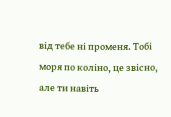від тебе ні променя. Тобі моря по коліно, це звісно, але ти навіть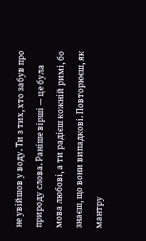не увійшов у воду. Ти з тих, хто забув про природу слова. Раніше вірші — це була мова любові, а ти радієш кожній римі, бо знаєш, що вони випадкові. Повторюєш, як мантру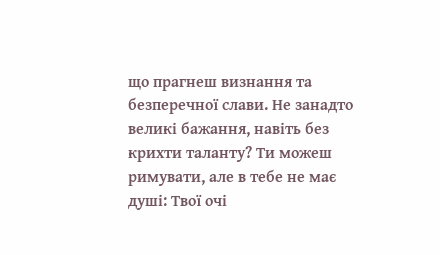що прагнеш визнання та безперечної слави. Не занадто великі бажання, навіть без крихти таланту? Ти можеш римувати, але в тебе не має душі: Твої очі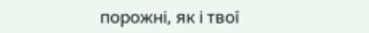порожні, як і твої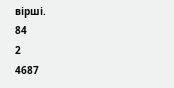вірші.
84
2
4687